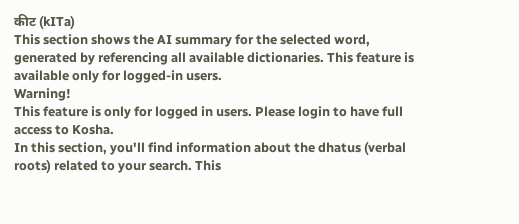कीट (kITa)
This section shows the AI summary for the selected word, generated by referencing all available dictionaries. This feature is available only for logged-in users.
Warning!
This feature is only for logged in users. Please login to have full access to Kosha.
In this section, you'll find information about the dhatus (verbal roots) related to your search. This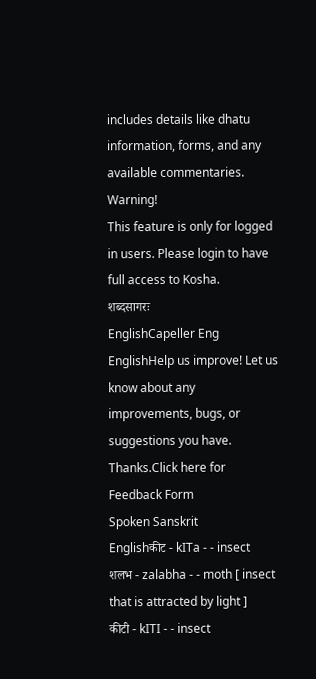includes details like dhatu information, forms, and any available commentaries.
Warning!
This feature is only for logged in users. Please login to have full access to Kosha.
शब्दसागरः
EnglishCapeller Eng
EnglishHelp us improve! Let us know about any improvements, bugs, or suggestions you have. Thanks.Click here for Feedback Form
Spoken Sanskrit
Englishकीट - kITa - - insect
शलभ - zalabha - - moth [ insect that is attracted by light ]
कीटी - kITI - - insect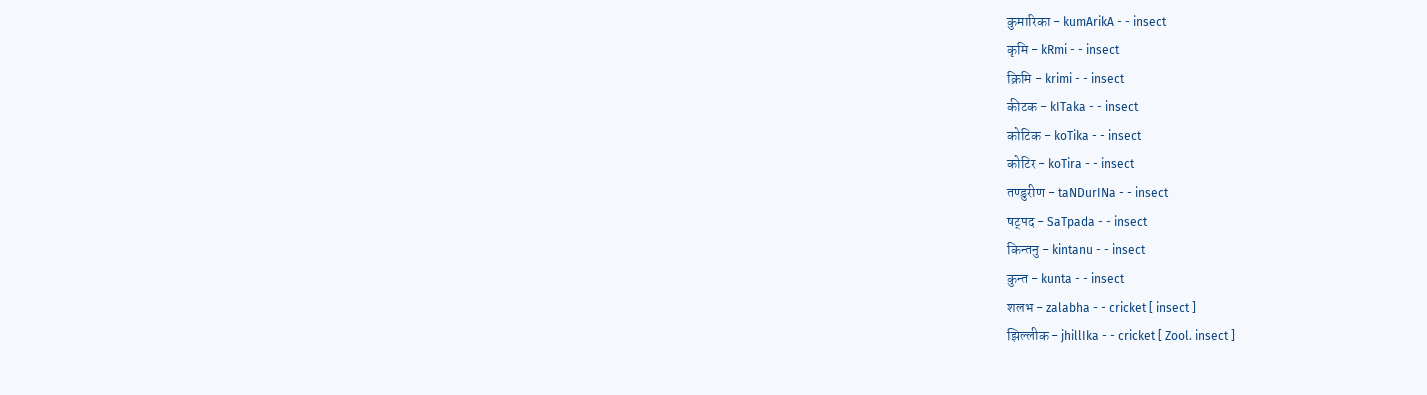कुमारिका - kumArikA - - insect
कृमि - kRmi - - insect
क्रिमि - krimi - - insect
कीटक - kITaka - - insect
कोटिक - koTika - - insect
कोटिर - koTira - - insect
तण्डुरीण - taNDurINa - - insect
षट्पद - SaTpada - - insect
किन्तनु - kintanu - - insect
कुन्त - kunta - - insect
शलभ - zalabha - - cricket [ insect ]
झिल्लीक - jhillIka - - cricket [ Zool. insect ]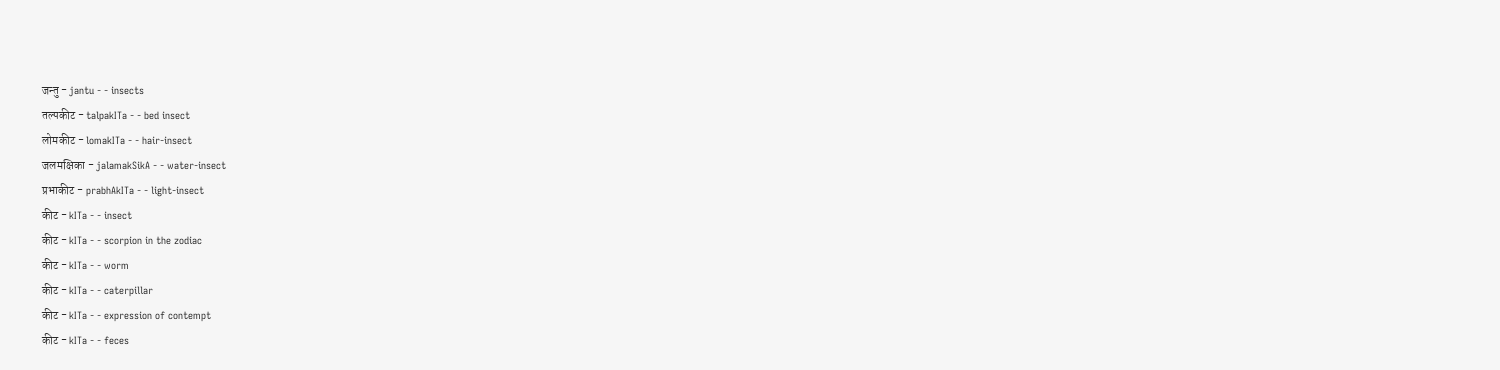जन्तु - jantu - - insects
तल्पकीट - talpakITa - - bed insect
लोमकीट - lomakITa - - hair-insect
जलमक्षिका - jalamakSikA - - water-insect
प्रभाकीट - prabhAkITa - - light-insect
कीट - kITa - - insect
कीट - kITa - - scorpion in the zodiac
कीट - kITa - - worm
कीट - kITa - - caterpillar
कीट - kITa - - expression of contempt
कीट - kITa - - feces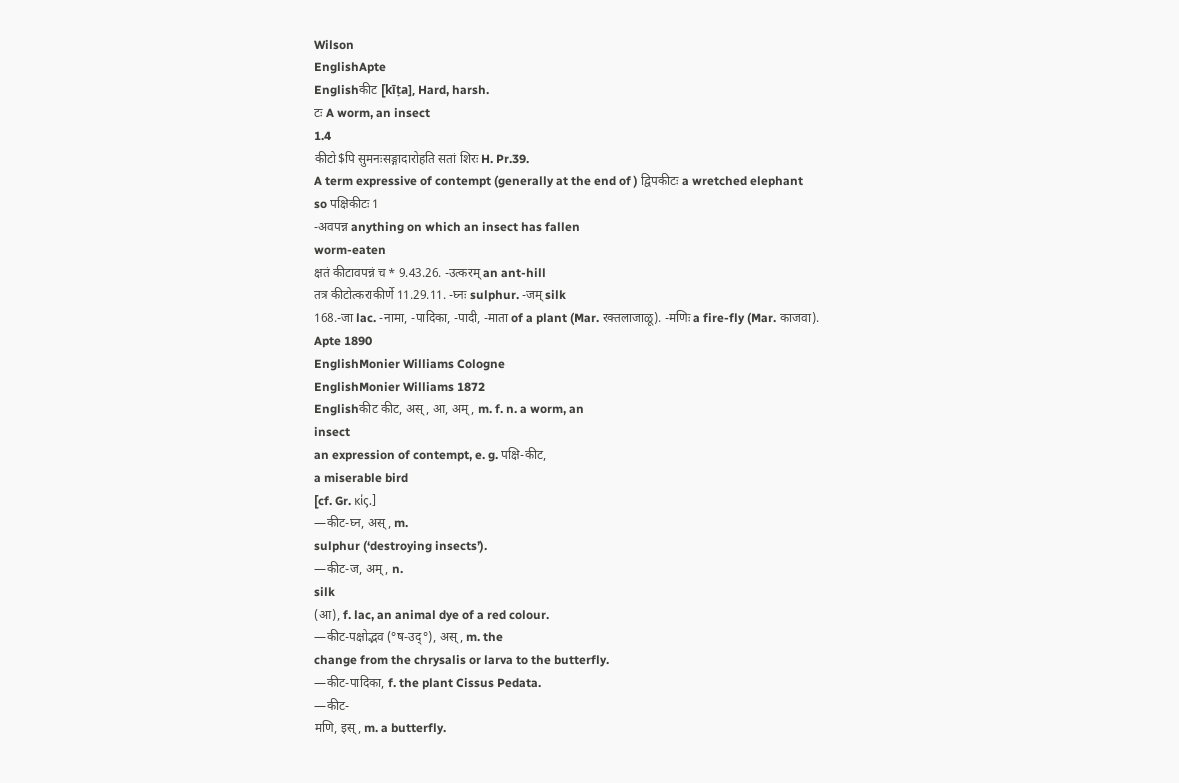Wilson
EnglishApte
Englishकीट [kīṭa], Hard, harsh.
टः A worm, an insect
1.4
कीटो$पि सुमनःसङ्गादारोहति सतां शिरः H. Pr.39.
A term expressive of contempt (generally at the end of ) द्विपकीटः a wretched elephant
so पक्षिकीटः 1
-अवपन्न anything on which an insect has fallen
worm-eaten
क्षतं कीटावपन्नं च * 9.43.26. -उत्करम् an ant-hill
तत्र कीटोत्कराकीर्णे 11.29.11. -घ्नः sulphur. -जम् silk
168.-जा lac. -नामा, -पादिका, -पादी, -माता of a plant (Mar. रक्तलाजाळू). -मणिः a fire-fly (Mar. काजवा).
Apte 1890
EnglishMonier Williams Cologne
EnglishMonier Williams 1872
Englishकीट कीट, अस्, आ, अम्, m. f. n. a worm, an
insect
an expression of contempt, e. g. पक्षि-कीट,
a miserable bird
[cf. Gr. κίς.]
—कीट-घ्न, अस्, m.
sulphur (‘destroying insects’).
—कीट-ज, अम्, n.
silk
(आ), f. lac, an animal dye of a red colour.
—कीट-पक्षोद्भव (°ष-उद्°), अस्, m. the
change from the chrysalis or larva to the butterfly.
—कीट-पादिका, f. the plant Cissus Pedata.
—कीट-
मणि, इस्, m. a butterfly.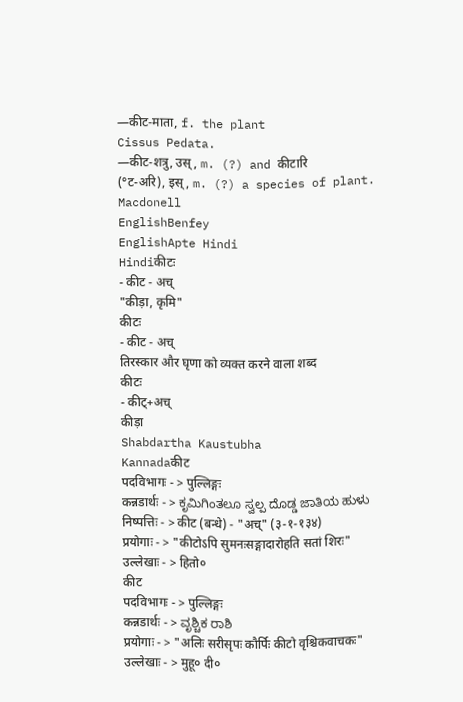—कीट-माता, f. the plant
Cissus Pedata.
—कीट-शत्रु, उस्, m. (?) and कीटारि
(°ट-अरि), इस्, m. (?) a species of plant.
Macdonell
EnglishBenfey
EnglishApte Hindi
Hindiकीटः
- कीट - अच्
"कीड़ा, कृमि"
कीटः
- कीट - अच्
तिरस्कार और घृणा को व्यक्त करने वाला शब्द
कीटः
- कीट्+अच्
कीड़ा
Shabdartha Kaustubha
Kannadaकीट
पदविभागः - > पुल्लिङ्गः
कन्नडार्थः - > ಕೃಮಿಗಿಂತಲೂ ಸ್ವಲ್ಪ ದೊಡ್ಡ ಜಾತಿಯ ಹುಳು
निष्पत्तिः - > कीट (बन्धे) - "अच्" (३-१-१३४)
प्रयोगाः - > "कीटोऽपि सुमनःसङ्गादारोहति सतां शिरः"
उल्लेखाः - > हितो०
कीट
पदविभागः - > पुल्लिङ्गः
कन्नडार्थः - > ವೃಶ್ಚಿಕ ರಾಶಿ
प्रयोगाः - > "अलिः सरीसृपः कौर्पिः कीटो वृश्चिकवाचकः"
उल्लेखाः - > मुहू० दी०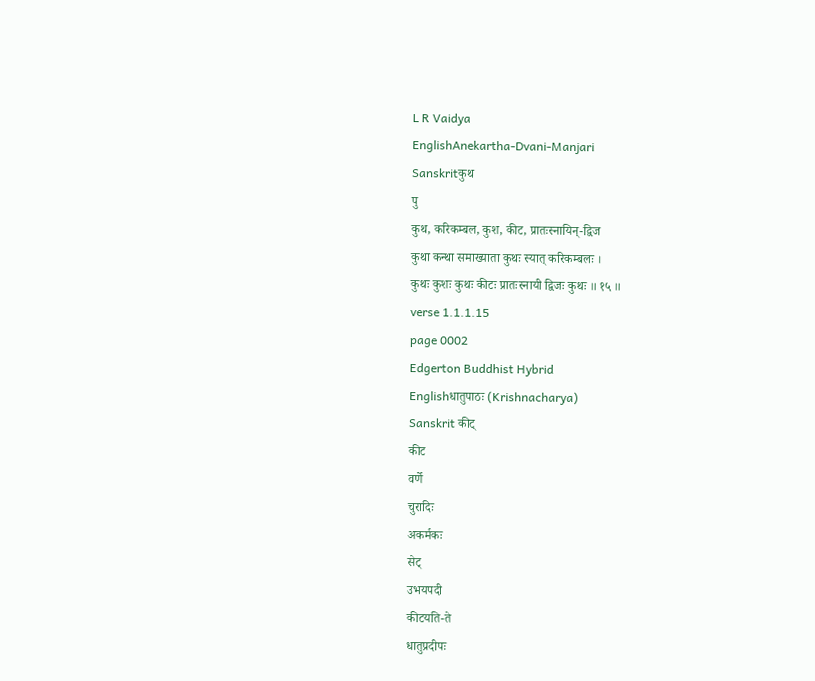L R Vaidya
EnglishAnekartha-Dvani-Manjari
Sanskritकुथ
पु
कुथ, करिकम्बल, कुश, कीट, प्रातःस्नायिन्-द्विज
कुथा कन्था समाख्याता कुथः स्यात् करिकम्बलः ।
कुथः कुशः कुथः कीटः प्रातःस्नायी द्विजः कुथः ॥ १५ ॥
verse 1.1.1.15
page 0002
Edgerton Buddhist Hybrid
Englishधातुपाठः (Krishnacharya)
Sanskrit कीट्
कीट
वर्णे
चुरादिः
अकर्मकः
सेट्
उभयपदी
कीटयति-ते
धातुप्रदीपः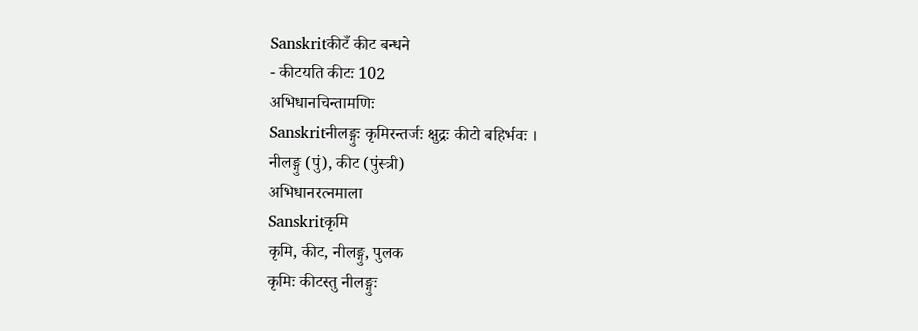Sanskritकीटँ कीट बन्धने
- कीटयति कीटः 102
अभिधानचिन्तामणिः
Sanskritनीलङ्गुः कृमिरन्तर्जः क्षुद्रः कीटो बहिर्भवः ।
नीलङ्गु (पुं), कीट (पुंस्त्री)
अभिधानरत्नमाला
Sanskritकृमि
कृमि, कीट, नीलङ्गु, पुलक
कृमिः कीटस्तु नीलङ्गुः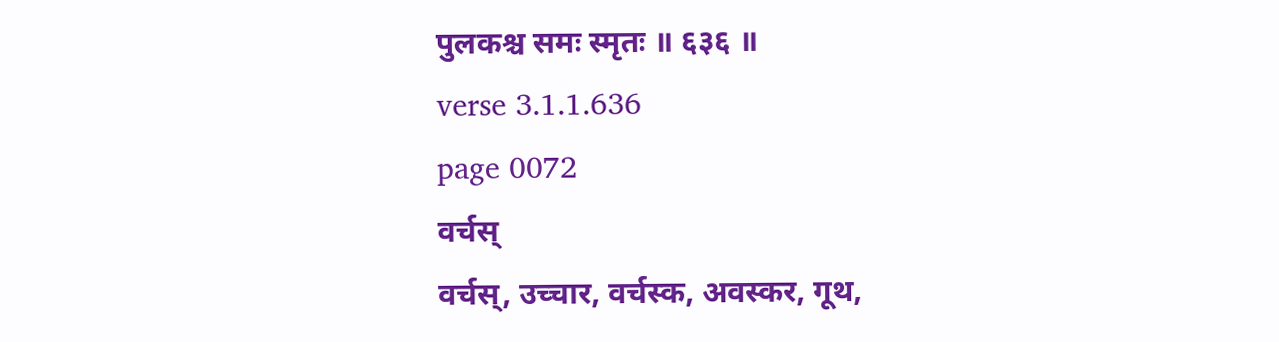पुलकश्च समः स्मृतः ॥ ६३६ ॥
verse 3.1.1.636
page 0072
वर्चस्
वर्चस्, उच्चार, वर्चस्क, अवस्कर, गूथ,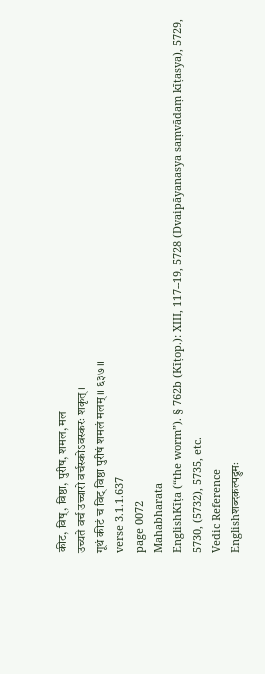कीट, विष्, विष्ठा, पुरीष, शमल, मल
उच्यते वर्च उच्चारो वर्चस्कोऽवस्करः शकृत् ।
गूथं कीटं च विट् विष्ठा पुरीषं शमलं मलम् ॥ ६३७ ॥
verse 3.1.1.637
page 0072
Mahabharata
EnglishKīṭa (“the worm”). § 762b (Kīṭop.): XIII, 117--19, 5728 (Dvaipāyanasya saṃvādaṃ kīṭasya), 5729, 5730, (5732), 5735, etc.
Vedic Reference
Englishशब्दकल्पद्रुमः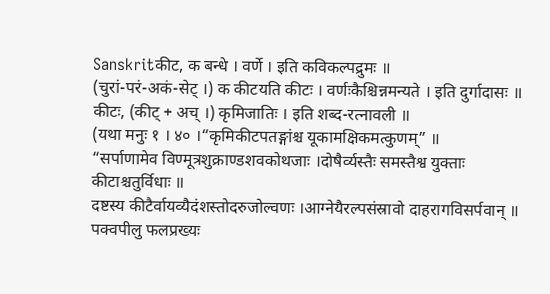Sanskritकीट, क बन्धे । वर्णे । इति कविकल्पद्रुमः ॥
(चुरां-परं-अकं-सेट् ।) क कीटयति कीटः । वर्णःकैश्चिन्नमन्यते । इति दुर्गादासः ॥
कीटः, (कीट् + अच् ।) कृमिजातिः । इति शब्द-रत्नावली ॥
(यथा मनुः १ । ४० ।“कृमिकीटपतङ्गांश्च यूकामक्षिकमत्कुणम्” ॥
“सर्पाणामेव विण्मूत्रशुक्राण्डशवकोथजाः ।दोषैर्व्यस्तैः समस्तैश्व युक्ताः कीटाश्चतुर्विधाः ॥
दष्टस्य कीटैर्वायव्यैदंशस्तोदरुजोल्वणः ।आग्नेयैरल्पसंस्रावो दाहरागविसर्पवान् ॥
पक्वपीलु फलप्रख्यः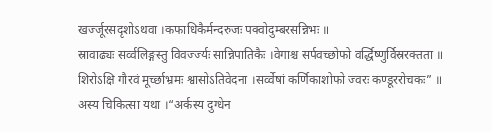खर्ज्जूरसदृशोऽथवा ।कफाधिकैर्मन्दरुजः पक्वोदुम्बरसन्निभः ॥
स्रावाढ्यः सर्व्वलिङ्गस्तु विवर्ज्ज्यः सान्निपातिकैः ।वेगाश्च सर्पवच्छोफो वर्द्धिष्णुर्विस्ररक्तता ॥
शिरोऽक्षि गौरवं मूर्च्छाभ्रमः श्वासोऽतिवेदना ।सर्व्वेषां कर्णिकाशोफो ज्वरः कण्डूररोचकः” ॥
अस्य चिकित्सा यथा ।“अर्कस्य दुग्धेन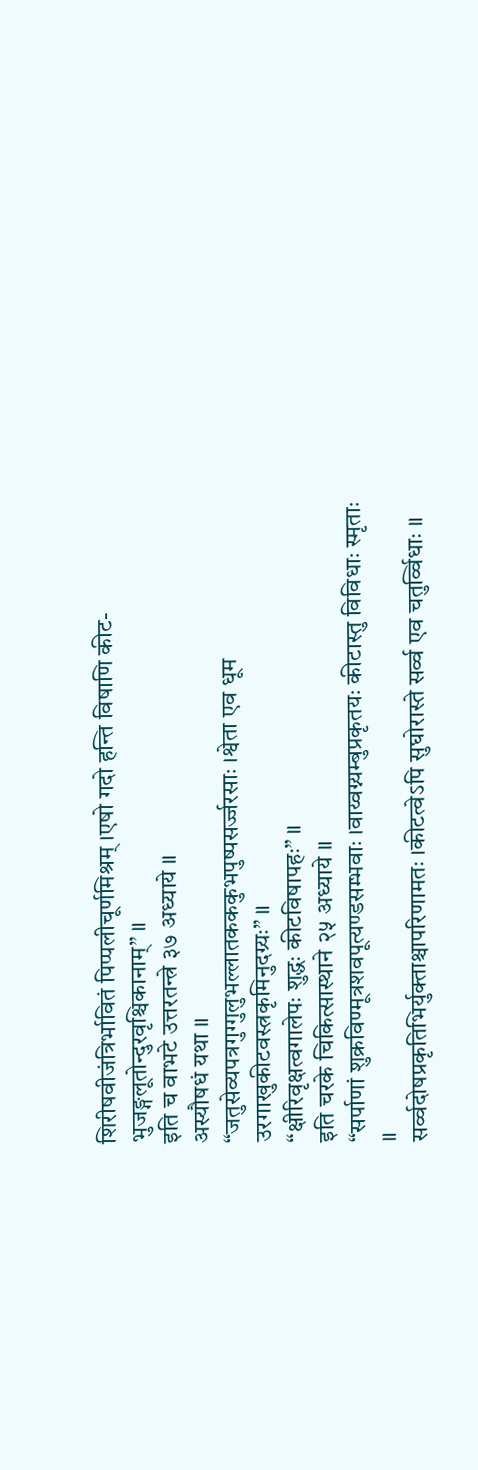शिरीषवीजंत्रिर्भावितं पिप्पलीचूर्णमिश्रम् ।एषो गदो हन्ति विषाणि कीट-भुजङ्गलूतोन्दुरवृश्चिकानाम्” ॥
इति च वाभटे उत्तरतन्त्रे ३७ अध्याये ॥
अस्यौषधं यथा ॥
“जतुसेव्यपत्रगुग्गुलुभल्लातकककुभपुष्पसर्ज्जरसाः ।श्वेता एव धूम उरगाखुकीटवस्त्रकृमिनुदग्र्यः” ॥
“क्षीरिवृक्षत्वगालेपः शुद्धः कीटविषापहः” ॥
इति चरके चिकित्सास्थाने २५ अध्याये ॥
“सर्पाणां शुक्रविण्मूत्रशवपूत्यण्डसम्भवाः ।वाय्वग्न्यम्बुप्रकृतयः कीटास्तु विविधाः स्मृताः ॥
सर्व्वदोषप्रकृतिभिर्युक्ताश्चापरिणामतः ।कीटत्वेऽपि सुघोरास्ते सर्व्व एव चतुर्व्विधाः ॥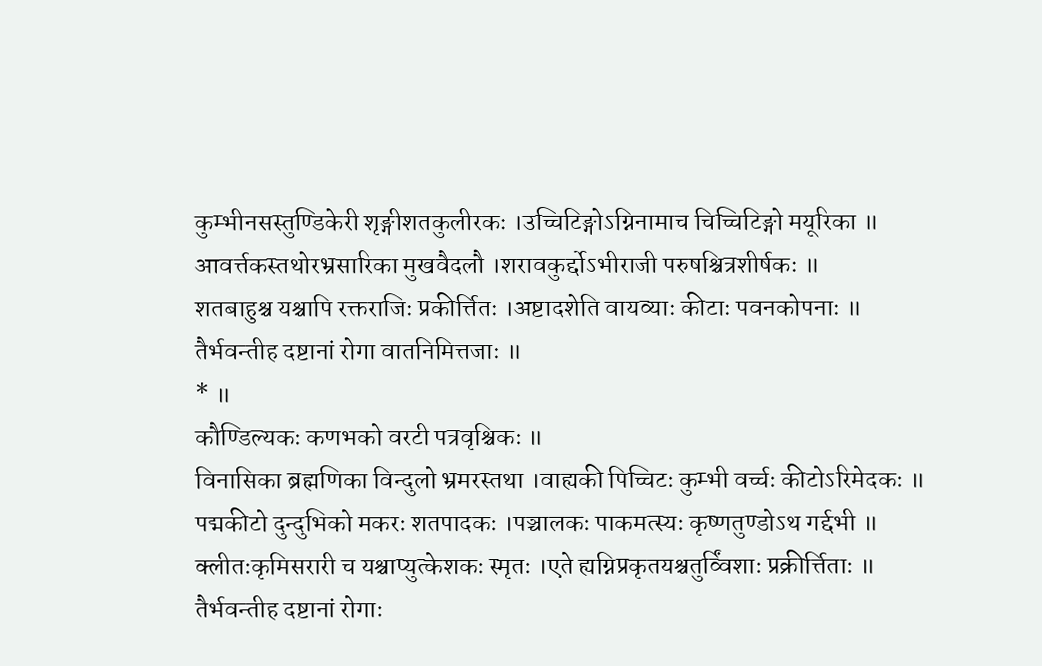कुम्भीनसस्तुण्डिकेरी शृङ्गीशतकुलीरकः ।उच्चिटिङ्गोऽग्निनामाच चिच्चिटिङ्गो मयूरिका ॥
आवर्त्तकस्तथोरभ्रसारिका मुखवैदलौ ।शरावकुर्द्दोऽभीराजी परुषश्चित्रशीर्षकः ॥
शतबाहुश्च यश्चापि रक्तराजिः प्रकीर्त्तितः ।अष्टादशेति वायव्याः कीटाः पवनकोपनाः ॥
तैर्भवन्तीह दष्टानां रोगा वातनिमित्तजाः ॥
* ॥
कौण्डिल्यकः कणभको वरटी पत्रवृश्चिकः ॥
विनासिका ब्रह्मणिका विन्दुलो भ्रमरस्तथा ।वाह्यकी पिच्चिटः कुम्भी वर्च्चः कीटोऽरिमेदकः ॥
पद्मकीटो दुन्दुभिको मकरः शतपादकः ।पञ्चालकः पाकमत्स्यः कृष्णतुण्डोऽथ गर्द्दभी ॥
क्लीतःकृमिसरारी च यश्चाप्युत्केशकः स्मृतः ।एते ह्यग्निप्रकृतयश्चतुर्व्विंशाः प्रक्रीर्त्तिताः ॥
तैर्भवन्तीह दष्टानां रोगाः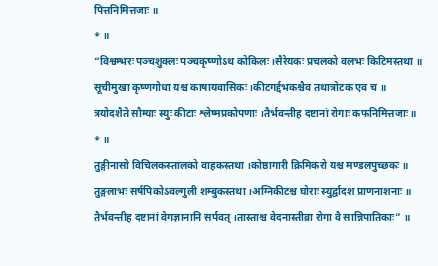पित्तनिमित्तजाः ॥
* ॥
“विश्वम्भरः पञ्चशुक्लः पञ्चकृष्णोऽथ कोकिलः ।सैरेयकः प्रचलको वलभः किटिमस्तथा ॥
सूचीमुखा कृष्णगोधा यश्च काषायवासिकः ।कीटगर्द्दभकश्चैव तथात्रोटक एव च ॥
त्रयोदशैते सौम्याः स्युः कीटाः श्लेष्मप्रकोपणाः ।तैर्भवन्तीह दष्टानां रोगाः कफनिमित्तजाः ॥
* ॥
तुङ्गीनासो विचिलकस्तालको वाहकस्तथा ।कोष्ठागारी क्रिमिकरो यश्च मण्डलपुच्छकः ॥
तुङ्गलाभः सर्षपिकोऽवल्गुली शम्बुकस्तथा ।अग्निकीटश्च घोराः स्युर्द्वादश प्राणनाशनाः ॥
तैर्भवन्तीह दष्टानां वेगज्ञानानि सर्पवत् ।तास्ताश्च वेदनास्तीव्रा रोगा वै सान्निपातिकाः” ॥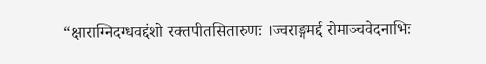“क्षाराग्निदग्धवद्दंशो रक्तपीतसितारुणः ।ज्वराङ्गमर्द्द रोमाञ्चवेदनाभिः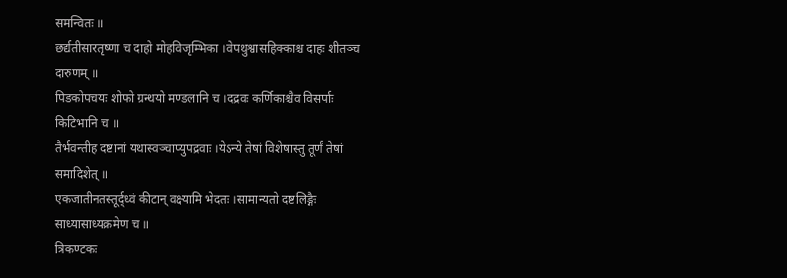समन्वितः ॥
छर्द्यतीसारतृष्णा च दाहो मोहविजृम्भिका ।वेपथुश्वासहिक्काश्च दाहः शीतञ्च दारुणम् ॥
पिडकोपचयः शोफो ग्रन्थयो मण्डलानि च ।दद्रवः कर्णिकाश्चैव विसर्पाः किटिभानि च ॥
तैर्भवन्तीह दष्टानां यथास्वञ्चाप्युपद्रवाः ।येऽन्ये तेषां विशेषास्तु तूर्णं तेषां समादिशेत् ॥
एकजातीनतस्तूर्द्ध्वं कीटान् वक्ष्यामि भेदतः ।सामान्यतो दष्टलिङ्गैः साध्यासाध्यक्रमेण च ॥
त्रिकण्टकः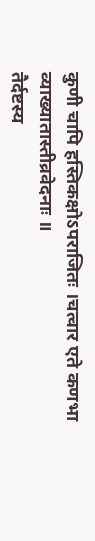कुणी चापि हस्तिकक्षोऽपराजितः ।चत्वार एते कणभा व्याख्यातास्तीव्रवेदनाः ॥
तैर्दष्टस्य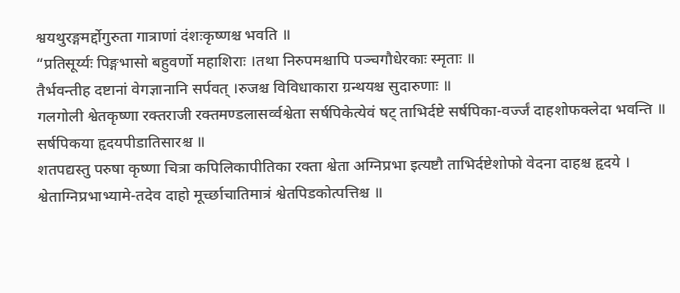श्वयथुरङ्गमर्द्दोगुरुता गात्राणां दंशःकृष्णश्च भवति ॥
“प्रतिसूर्य्यः पिङ्गभासो बहुवर्णो महाशिराः ।तथा निरुपमश्चापि पञ्चगौधेरकाः स्मृताः ॥
तैर्भवन्तीह दष्टानां वेगज्ञानानि सर्पवत् ।रुजश्च विविधाकारा ग्रन्थयश्च सुदारुणाः ॥
गलगोली श्वेतकृष्णा रक्तराजी रक्तमण्डलासर्व्वश्वेता सर्षपिकेत्येवं षट् ताभिर्दष्टे सर्षपिका-वर्ज्जं दाहशोफक्लेदा भवन्ति ॥
सर्षपिकया हृदयपीडातिसारश्च ॥
शतपद्यस्तु परुषा कृष्णा चित्रा कपिलिकापीतिका रक्ता श्वेता अग्निप्रभा इत्यष्टौ ताभिर्दष्टेशोफो वेदना दाहश्च हृदये । श्वेताग्निप्रभाभ्यामे-तदेव दाहो मूर्च्छाचातिमात्रं श्वेतपिडकोत्पत्तिश्च ॥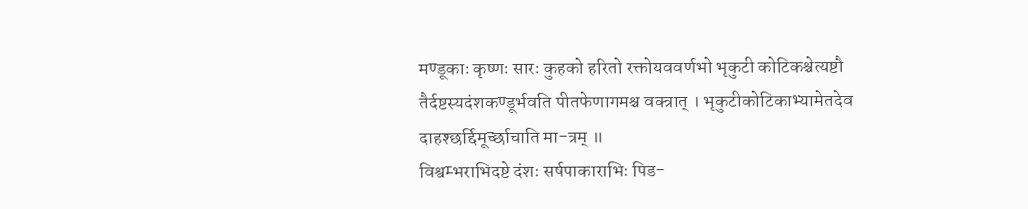मण्डूकाः कृष्णः सारः कुहको हरितो रक्तोयववर्णभो भृकुटी कोटिकश्चेत्यष्टौ तैर्दष्टस्यदंशकण्डूर्भवति पीतफेणागमश्च वक्त्रात् । भृकुटीकोटिकाभ्यामेतदेव दाहश्छर्द्दिमूर्च्छाचाति मा-त्रम् ॥
विश्वम्भराभिदष्टे दंशः सर्षपाकाराभिः पिड-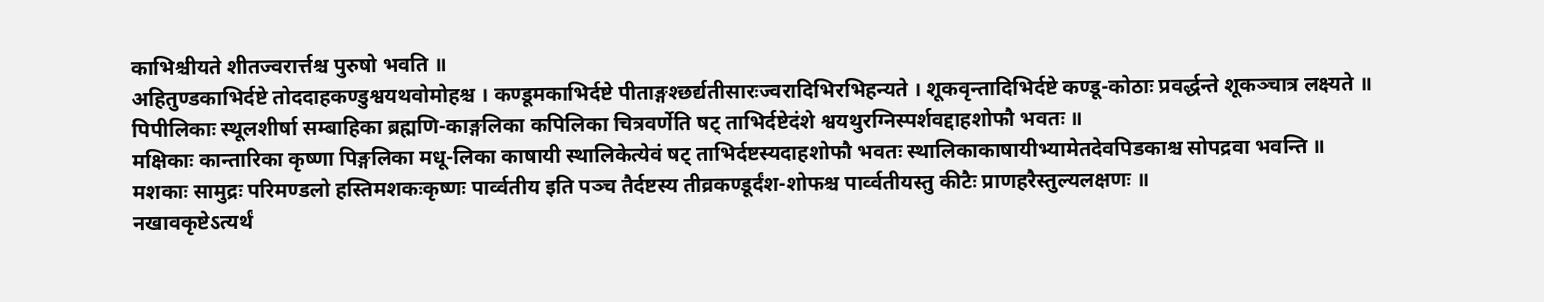काभिश्चीयते शीतज्वरार्त्तश्च पुरुषो भवति ॥
अहितुण्डकाभिर्दष्टे तोददाहकण्डुश्वयथवोमोहश्च । कण्डूमकाभिर्दष्टे पीताङ्गश्छर्द्यतीसारःज्वरादिभिरभिहन्यते । शूकवृन्तादिभिर्दष्टे कण्डू-कोठाः प्रवर्द्धन्ते शूकञ्चात्र लक्ष्यते ॥
पिपीलिकाः स्थूलशीर्षा सम्बाहिका ब्रह्मणि-काङ्गलिका कपिलिका चित्रवर्णेति षट् ताभिर्दष्टेदंशे श्वयथुरग्निस्पर्शवद्दाहशोफौ भवतः ॥
मक्षिकाः कान्तारिका कृष्णा पिङ्गलिका मधू-लिका काषायी स्थालिकेत्येवं षट् ताभिर्दष्टस्यदाहशोफौ भवतः स्थालिकाकाषायीभ्यामेतदेवपिडकाश्च सोपद्रवा भवन्ति ॥
मशकाः सामुद्रः परिमण्डलो हस्तिमशकःकृष्णः पार्व्वतीय इति पञ्च तैर्दष्टस्य तीव्रकण्डूर्दंश-शोफश्च पार्व्वतीयस्तु कीटैः प्राणहरैस्तुल्यलक्षणः ॥
नखावकृष्टेऽत्यर्थं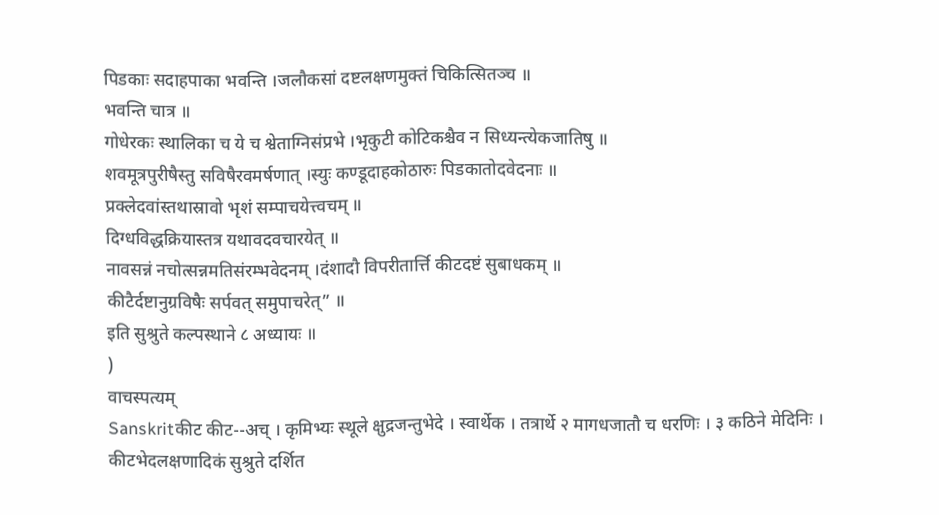पिडकाः सदाहपाका भवन्ति ।जलौकसां दष्टलक्षणमुक्तं चिकित्सितञ्च ॥
भवन्ति चात्र ॥
गोधेरकः स्थालिका च ये च श्वेताग्निसंप्रभे ।भृकुटी कोटिकश्चैव न सिध्यन्त्येकजातिषु ॥
शवमूत्रपुरीषैस्तु सविषैरवमर्षणात् ।स्युः कण्डूदाहकोठारुः पिडकातोदवेदनाः ॥
प्रक्लेदवांस्तथास्रावो भृशं सम्पाचयेत्त्वचम् ॥
दिग्धविद्धक्रियास्तत्र यथावदवचारयेत् ॥
नावसन्नं नचोत्सन्नमतिसंरम्भवेदनम् ।दंशादौ विपरीतार्त्ति कीटदष्टं सुबाधकम् ॥
कीटैर्दष्टानुग्रविषैः सर्पवत् समुपाचरेत्” ॥
इति सुश्रुते कल्पस्थाने ८ अध्यायः ॥
)
वाचस्पत्यम्
Sanskritकीट कीट--अच् । कृमिभ्यः स्थूले क्षुद्रजन्तुभेदे । स्वार्थेक । तत्रार्थे २ मागधजातौ च धरणिः । ३ कठिने मेदिनिः । कीटभेदलक्षणादिकं सुश्रुते दर्शित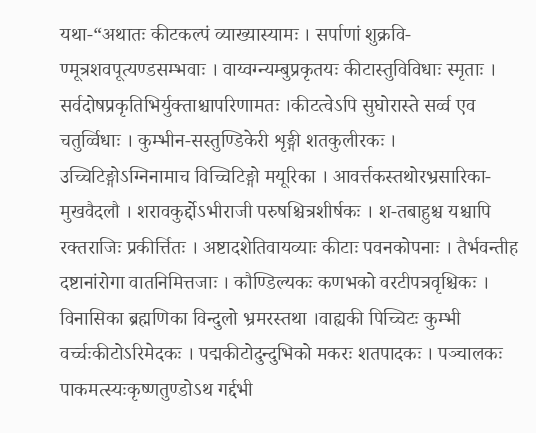यथा-“अथातः कीटकल्पं व्याख्यास्यामः । सर्पाणां शुक्रवि-ण्मूत्रशवपूत्यण्डसम्भवाः । वाय्वग्न्यम्बुप्रकृतयः कीटास्तुविविधाः स्मृताः । सर्वदोषप्रकृतिभिर्युक्ताश्चापरिणामतः ।कीटत्वेऽपि सुघोरास्ते सर्व्व एव चतुर्व्विधाः । कुम्भीन-सस्तुण्डिकेरी शृङ्गी शतकुलीरकः । उच्चिटिङ्गोऽग्निनामाच विच्चिटिङ्गो मयूरिका । आवर्त्तकस्तथोरभ्रसारिका-मुखवैदलौ । शरावकुर्द्दोऽभीराजी परुषश्चित्रशीर्षकः । श-तबाहुश्च यश्चापि रक्तराजिः प्रकीर्त्तितः । अष्टादशेतिवायव्याः कीटाः पवनकोपनाः । तैर्भवन्तीह दष्टानांरोगा वातनिमित्तजाः । कौण्डिल्यकः कणभको वरटीपत्रवृश्चिकः । विनासिका ब्रह्मणिका विन्दुलो भ्रमरस्तथा ।वाह्यकी पिच्चिटः कुम्भी वर्च्चःकीटोऽरिमेदकः । पद्मकीटोदुन्दुभिको मकरः शतपादकः । पञ्चालकः पाकमत्स्यःकृष्णतुण्डोऽथ गर्द्दभी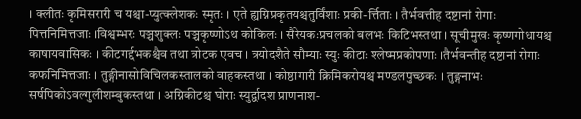। क्लीतः कृमिसरारी च यश्चा-प्युत्क्लेशकः स्मृतः । एते ह्यग्निप्रकृतयश्चतुर्विंशाः प्रकी-र्त्तिताः । तैर्भवत्तीह दष्टानां रोगाः पित्तनिमित्तजाः ।विश्वम्भरः पञ्चशुक्लः पञ्चकृष्णोऽथ कोकिलः । सैरेयकःप्रचलको बलभः किटिभस्तथा । सूचीमुखः कृष्णगोधायश्च काषायवासिकः । कीटगर्द्दभकश्चैव तथा त्रोटक एवच । त्रयोदशैते सौम्याः स्युः कीटाः श्लेष्मप्रकोपणाः ।तैर्भवन्तीह दष्टानां रोगाः कफनिमित्तजाः । तुङ्गीनासोविचिलकस्तालको वाहकस्तथा । कोष्ठागारी क्रिमिकरोयश्च मण्डलपुच्छकः । तुङ्गनाभः सर्षपिकोऽवल्गुलीशम्बुकस्तथा । अग्निकीटश्च घोराः स्युर्द्वादश प्राणनाश-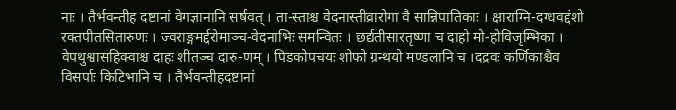नाः । तैर्भवन्तीह दष्टानां वेगज्ञानानि सर्षवत् । ता-स्ताश्च वेदनास्तीव्रारोगा वै सान्निपातिकाः । क्षाराग्नि-दग्धवद्दंशो रक्तपीतसितारुणः । ज्वराङ्गमर्द्दरोमाञ्च-वेदनाभिः समन्वितः । छर्द्यतीसारतृष्णा च दाहो मो-होविजृम्भिका । वेपथुश्वासहिक्वाश्च दाहः शीतञ्च दारु-णम् । पिडकोपचयः शोफो ग्रन्थयो मण्डलानि च ।दद्रवः कर्णिकाश्चैव विसर्पाः किटिभानि च । तैर्भवन्तीहदष्टानां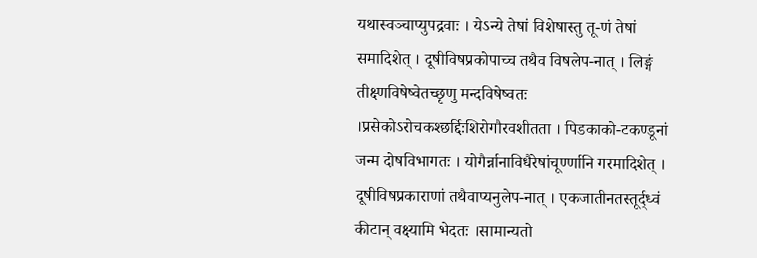यथास्वञ्चाप्युपद्रवाः । येऽन्ये तेषां विशेषास्तु तू-णं तेषां समादिशेत् । दूषीविषप्रकोपाच्च तथैव विषलेप-नात् । लिङ्गं तीक्ष्णविषेष्वेतच्छृणु मन्दविषेष्वतः ।प्रसेकोऽरोचकश्छर्द्दिःशिरोगौरवशीतता । पिडकाको-टकण्डूनां जन्म दोषविभागतः । योगैर्न्नानाविधैरेषांचूर्ण्णानि गरमादिशेत् । दूषीविषप्रकाराणां तथैवाप्यनुलेप-नात् । एकजातीनतस्तूर्द्ध्वं कीटान् वक्ष्यामि भेदतः ।सामान्यतो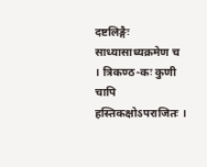दष्टलिङ्गैः साध्यासाध्यक्रमेण च । त्रिकण्ठ-कः कुणी चापि हस्तिकक्षोऽपराजितः ।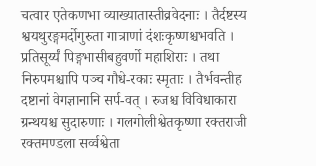चत्वार एतेकणभा व्याख्यातास्तीव्रवेदनाः । तैर्दष्टस्य श्वयथुरङ्गमर्दोगुरुता गात्राणां दंशःकृष्णश्चभवति । प्रतिसूर्य्यं पिङ्गभासीबहुवर्णो महाशिराः । तथा निरुपमश्चापि पञ्च गौधे-रकाः स्मृताः । तैर्भवन्तीह दष्टानां वेगज्ञानानि सर्प-वत् । रुजश्च विविधाकारा ग्रन्थयश्च सुदारुणाः । गलगोलीश्वेतकृष्णा रक्तराजी रक्तमण्डला सर्व्वश्वेता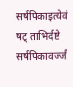सर्षपिकाइत्येवं षट् ताभिर्दष्टे सर्षपिकावर्ज्जं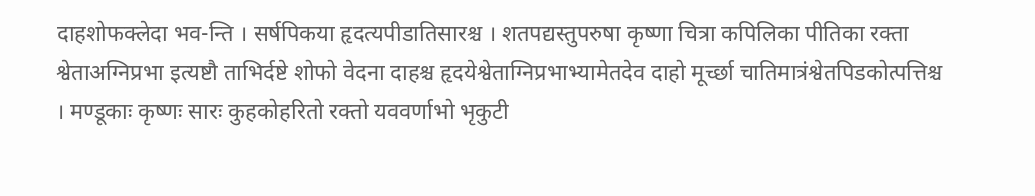दाहशोफक्लेदा भव-न्ति । सर्षपिकया हृदत्यपीडातिसारश्च । शतपद्यस्तुपरुषा कृष्णा चित्रा कपिलिका पीतिका रक्ता श्वेताअग्निप्रभा इत्यष्टौ ताभिर्दष्टे शोफो वेदना दाहश्च हृदयेश्वेताग्निप्रभाभ्यामेतदेव दाहो मूर्च्छा चातिमात्रंश्वेतपिडकोत्पत्तिश्च । मण्डूकाः कृष्णः सारः कुहकोहरितो रक्तो यववर्णाभो भृकुटी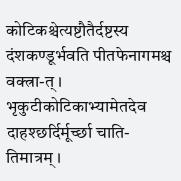कोटिकश्चेत्यष्टौतैर्दष्टस्य दंशकण्डूर्भवति पीतफेनागमश्च वक्त्रा-त् । भृकुटीकोटिकाभ्यामेतदेव दाहश्छर्दिर्मूर्च्छा चाति-तिमात्रम् ।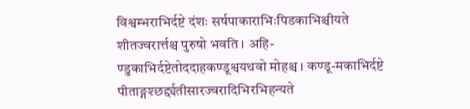विश्वम्भराभिर्दष्टे दंशः सर्षपाकाराभिःपिडकाभिश्चीयते शीतज्वरार्त्तश्च पुरुषो भवति । अहि-ण्डुकाभिर्दष्टेतोददाहकण्डूश्वयथवो मोहश्च । कण्डू-मकाभिर्दष्टे पीताङ्गश्छर्द्द्यतीसारज्वरादिभिरभिहन्यते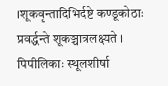।शूकवृन्तादिभिर्दष्टे कण्डूकोठाः प्रवर्द्धन्ते शूकञ्चात्रलक्ष्यते । पिपीलिकाः स्थूलशीर्षा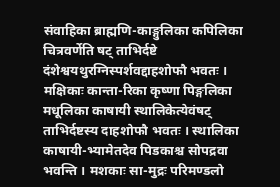संवाहिका ब्राह्मणि-काङ्गुलिका कपिलिका चित्रवर्णेति षट् ताभिर्दष्टे दंशेश्वयथुरग्निस्पर्शवद्दाहशोफौ भवतः । मक्षिकाः कान्ता-रिका कृष्णा पिङ्गलिका मधूलिका काषायी स्थालिकेत्येवंषट् ताभिर्दष्टस्य दाहशोफौ भवतः । स्थालिका काषायी-भ्यामेतदेव पिडकाश्च सोपद्रवा भवन्ति । मशकाः सा-मुद्रः परिमण्डलो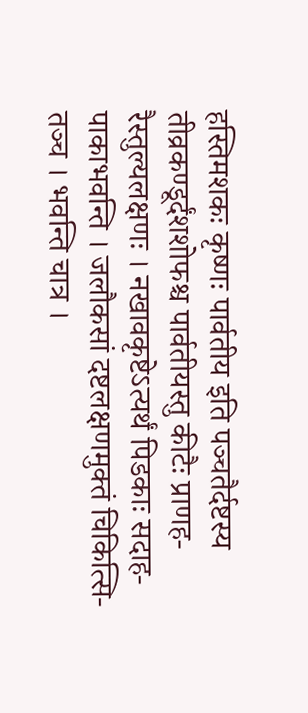हस्तिमशकः कृष्णः पार्वतीय इति पञ्चतैर्दष्टस्य तीव्रकण्डूर्दंशशोफश्च पार्वतीयस्तु कीटैः प्राणह-रैस्तुल्यलक्षणः । नखावकृष्टेऽत्यर्थं पिडकाः सदाह-पाकाभवन्ति । जलौकसां दष्टलक्षणमुक्तं चिकित्सि-तञ्च । भवन्ति चात्र ।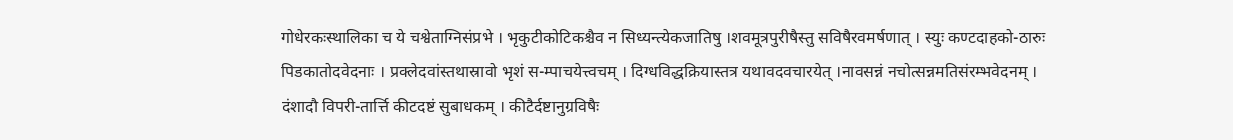गोधेरकःस्थालिका च ये चश्वेताग्निसंप्रभे । भृकुटीकोटिकश्चैव न सिध्यन्त्येकजातिषु ।शवमूत्रपुरीषैस्तु सविषैरवमर्षणात् । स्युः कण्टदाहको-ठारुः पिडकातोदवेदनाः । प्रक्लेदवांस्तथास्रावो भृशं स-म्पाचयेत्त्वचम् । दिग्धविद्धक्रियास्तत्र यथावदवचारयेत् ।नावसन्नं नचोत्सन्नमतिसंरम्भवेदनम् । दंशादौ विपरी-तार्त्ति कीटदष्टं सुबाधकम् । कीटैर्दष्टानुग्रविषैः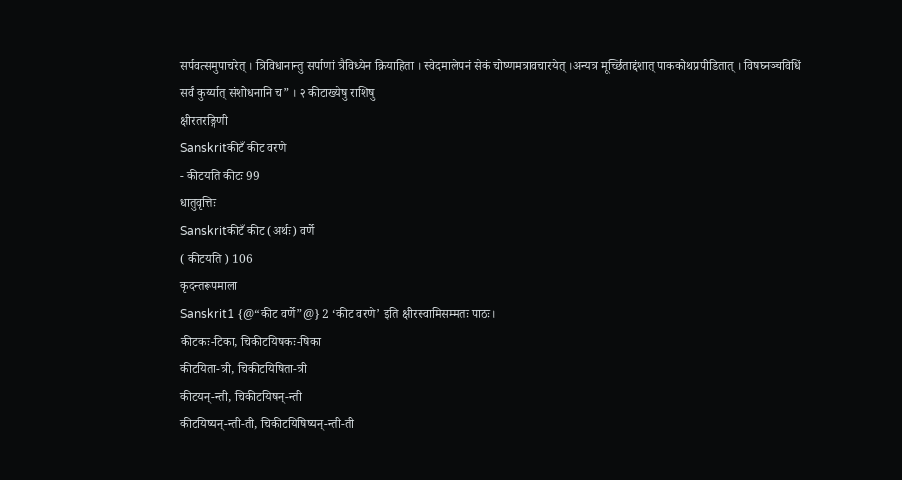सर्पवत्समुपाचरेत् । त्रिविधानान्तु सर्पाणां त्रैविध्येन क्रियाहिता । स्वेदमालेपनं सेकं चोष्णमत्रावचारयेत् ।अन्यत्र मूर्च्छिताद्दंशात् पाककोथप्रपीडितात् । विषघ्नञ्चविधिं सर्वं कुर्य्यात् संशोधनानि च” । २ कीटाख्येषु राशिषु
क्षीरतरङ्गिणी
Sanskritकीटँ कीट वरणे
- कीटयति कीटः 99
धातुवृत्तिः
Sanskritकीटँ कीट (अर्थः) वर्णे
( कीटयति ) 106
कृदन्तरूपमाला
Sanskrit1 {@“कीट वर्णे”@} 2 ‘कीट वरणे’ इति क्षीरस्वामिसम्मतः पाठः।
कीटकः-टिका, चिकीटयिषकः-षिका
कीटयिता-त्री, चिकीटयिषिता-त्री
कीटयन्-न्ती, चिकीटयिषन्-न्ती
कीटयिष्यन्-न्ती-ती, चिकीटयिषिष्यन्-न्ती-ती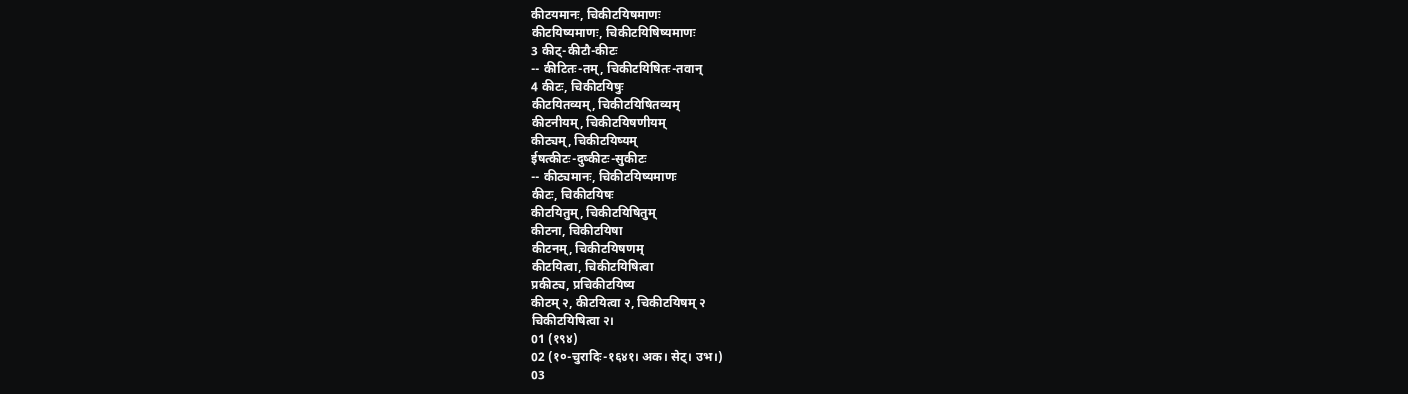कीटयमानः, चिकीटयिषमाणः
कीटयिष्यमाणः, चिकीटयिषिष्यमाणः
3 कीट्-कीटौ-कीटः
-- कीटितः-तम्, चिकीटयिषितः-तवान्
4 कीटः, चिकीटयिषुः
कीटयितव्यम्, चिकीटयिषितव्यम्
कीटनीयम्, चिकीटयिषणीयम्
कीट्यम्, चिकीटयिष्यम्
ईषत्कीटः-दुष्कीटः-सुकीटः
-- कीट्यमानः, चिकीटयिष्यमाणः
कीटः, चिकीटयिषः
कीटयितुम्, चिकीटयिषितुम्
कीटना, चिकीटयिषा
कीटनम्, चिकीटयिषणम्
कीटयित्वा, चिकीटयिषित्वा
प्रकीट्य, प्रचिकीटयिष्य
कीटम् २, कीटयित्वा २, चिकीटयिषम् २
चिकीटयिषित्वा २।
01 (१९४)
02 (१०-चुरादिः-१६४१। अक। सेट्। उभ।)
03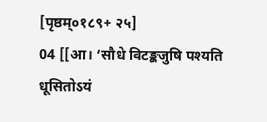[पृष्ठम्०१८९+ २५]
04 [[आ। ‘सौधे विटङ्कजुषि पश्यति धूसितोऽयं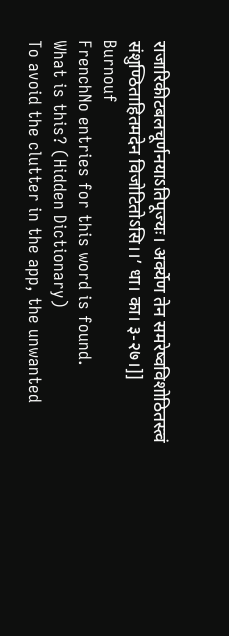राजारिकीटबलचूर्णनयाऽतिपूज्यः। अर्क्येण तेन समरेष्वविशोठितस्त्वं संशुण्ठिताहितमदेन विजोटितोऽसि।।’ धा। का। ३-२७।]]
Burnouf
FrenchNo entries for this word is found.
What is this? (Hidden Dictionary)
To avoid the clutter in the app, the unwanted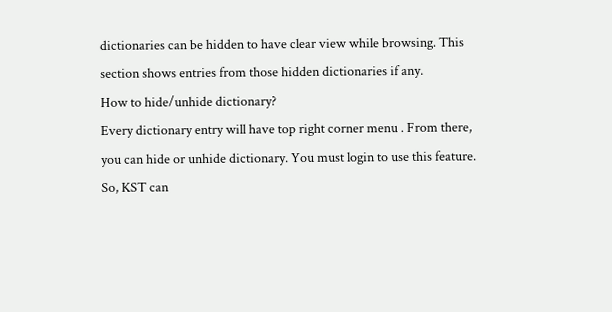dictionaries can be hidden to have clear view while browsing. This section shows entries from those hidden dictionaries if any.
How to hide/unhide dictionary?
Every dictionary entry will have top right corner menu . From there, you can hide or unhide dictionary. You must login to use this feature. So, KST can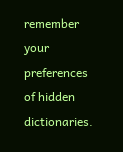remember your preferences of hidden dictionaries.